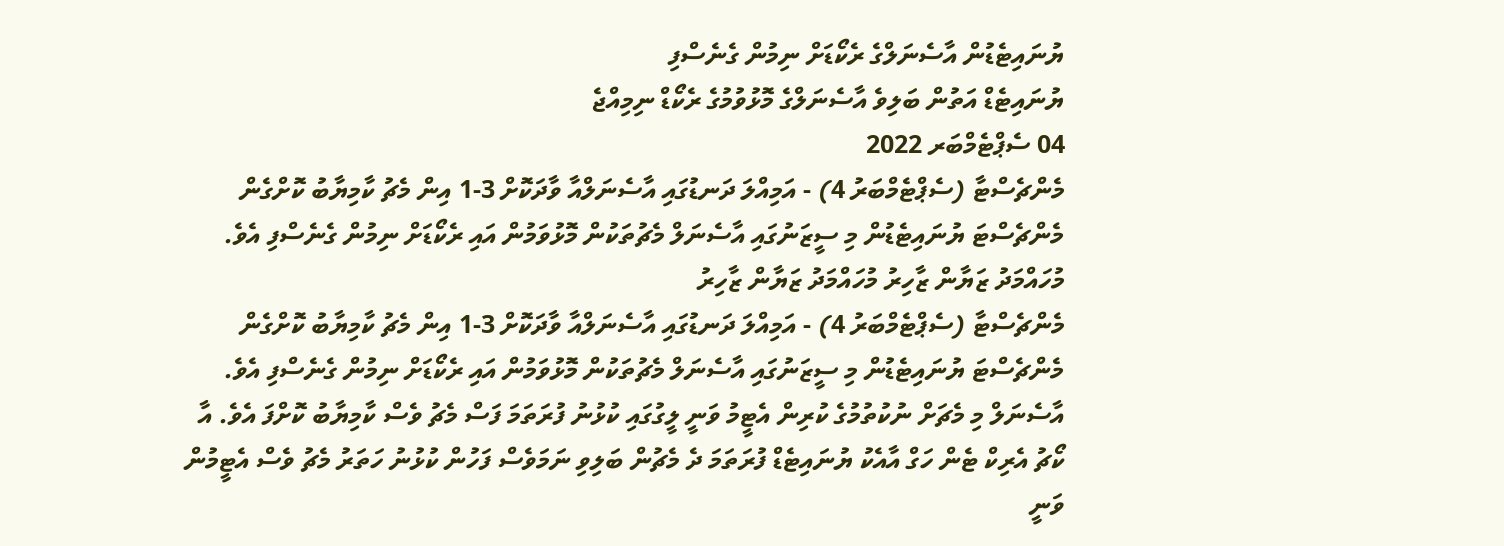ޔުނައިޓެޑުން އާސެނަލްގެ ރެކޯޑަށް ނިމުން ގެނެސްފި
ޔުނައިޓެޑް އަތުން ބަލިވެ އާސެނަލްގެ މޮޅުވުމުގެ ރެކޯޑް ނިމިއްޖެ
04 ސެޕްޓެމްބަރ 2022
މެންޗެސްޓާ (ސެޕްޓެމްބަރު 4) - އަމިއްލަ ދަނޑުގައި އާސެނަލްއާ ވާދަކޮށް 3-1 އިން މެޗު ކާމިޔާބު ކޮށްގެން މެންޗެސްޓަ ޔުނައިޓެޑުން މި ސީޒަނުގައި އާސެނަލް މެޗުތަކުން މޮޅުވަމުން އައި ރެކޯޑަށް ނިމުން ގެނެސްފި އެވެ.
މުހައްމަދު ޒަޔާން ޒާހިރު މުހައްމަދު ޒަޔާން ޒާހިރު
މެންޗެސްޓާ (ސެޕްޓެމްބަރު 4) - އަމިއްލަ ދަނޑުގައި އާސެނަލްއާ ވާދަކޮށް 3-1 އިން މެޗު ކާމިޔާބު ކޮށްގެން މެންޗެސްޓަ ޔުނައިޓެޑުން މި ސީޒަނުގައި އާސެނަލް މެޗުތަކުން މޮޅުވަމުން އައި ރެކޯޑަށް ނިމުން ގެނެސްފި އެވެ.
އާސެނަލް މި މެޗަށް ނުކުތުމުގެ ކުރިން އެޓީމު ވަނީ ލީގުގައި ކުޅުނު ފުރަތަމަ ފަސް މެޗު ވެސް ކާމިޔާބު ކޮށްފަ އެވެ. އާ ކޯޗު އެރިކް ޓެން ހަގް އާއެކު ޔުނައިޓެޑް ފުރަތަމަ ދެ މެޗުން ބަލިވި ނަމަވެސް ފަހުން ކުޅުނު ހަތަރު މެޗު ވެސް އެޓީމުން ވަނީ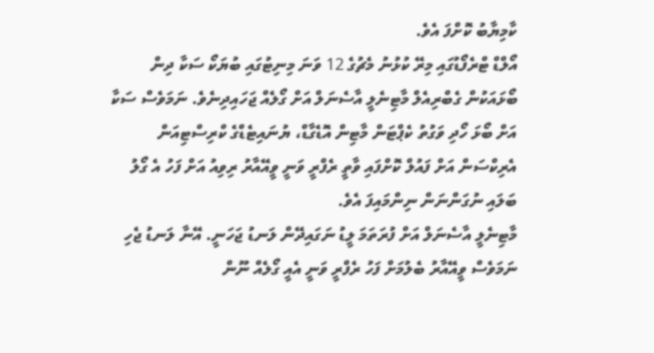ކާމިޔާބު ކޮށްފަ އެވެ.
އޯލްޑް ޓްރެފޯޑުގައި މިރޭ ކުޅުނު މެޗުގެ 12 ވަނަ މިނިޓުގައި ބުޔަކޯ ސަކާ ދިން ބޯޅައަކުން ގެބްރިއެލް މާޓިނެލީ އާސެނަލް އަށް ގޯލެއް ޖަހައިދިނެވެ. ނަމަވެސް ސަކާ އަށް ބޯޅަ ހޯދި ވަގުތު ކެޕްޓަން މާޓިން އޮޑެގާޑް، ޔުނައިޓެޑްގެ ކްރިސްޓިއަން އެރިކްސަން އަށް ފައުލް ކޮށްފައި ވާތީ ރެފްރީ ވަނީ ވީއޭއާރު ރިވިއު އަށް ފަހު އެ ގޯލު ބަލައި ނުގަންނަން ނިންމައިފަ އެވެ.
މާޓިނެލީ އާސެނަލް އަށް ފުރަތަމަ ލީޑު ނަގައިދޭން ލަނޑު ޖަހަނީ. އޭނާ ލަނޑު ޖެހި ނަމަވެސް ވީއޭއާރު ބެލުމަށް ފަހު ރެފްރީ ވަނީ އެއީ ގޯލެއް ނޫން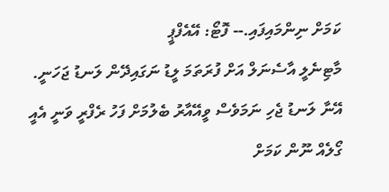ކަމަށް ނިންމައިފައި.-- ފޮޓޯ: އޭއެފްޕީ
މާޓިނެލީ އާސެނަލް އަށް ފުރަތަމަ ލީޑު ނަގައިދޭން ލަނޑު ޖަހަނީ. އޭނާ ލަނޑު ޖެހި ނަމަވެސް ވީއޭއާރު ބެލުމަށް ފަހު ރެފްރީ ވަނީ އެއީ ގޯލެއް ނޫން ކަމަށް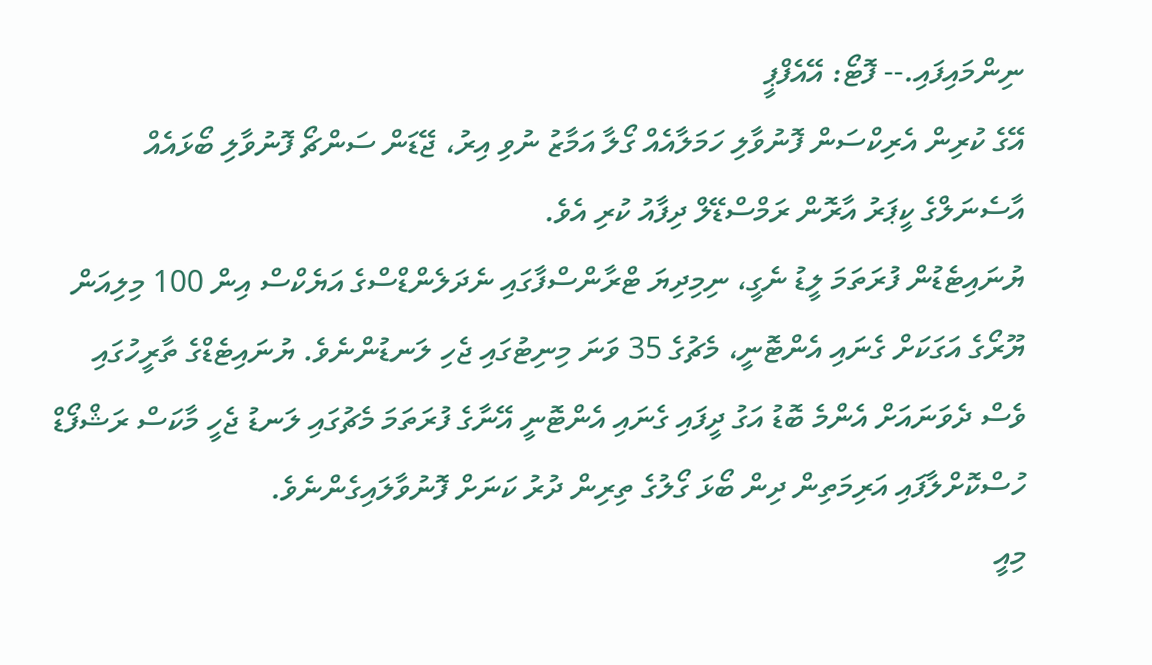ނިންމައިފައި.-- ފޮޓޯ: އޭއެފްޕީ
އޭގެ ކުރިން އެރިކްސަން ފޮނުވާލި ހަމަލާއެއް ގޯލާ އަމާޒު ނުވި އިރު، ޖޭޑަން ސަންޗޯ ފޮނުވާލި ބޯޅައެއް އާސެނަލްގެ ކީޕަރު އާރޮން ރަމްސްޑޭލް ދިފާއު ކުރި އެވެ.
ޔުނައިޓެޑުން ފުރަތަމަ ލީޑު ނެގީ، ނިމިދިޔަ ޓްރާންސްފާގައި ނެދަލެންޑްސްގެ އަޔެކްސް އިން 100 މިލިއަން ޔޫރޯގެ އަގަކަށް ގެނައި އެންޓޮނީ، މެޗުގެ 35 ވަނަ މިނިޓުގައި ޖެހި ލަނޑުންނެވެ. ޔުނައިޓެޑްގެ ތާރީހުގައި ވެސް ދެވަނައަށް އެންމެ ބޮޑު އަގު ދީފައި ގެނައި އެންޓޮނީ އޭނާގެ ފުރަތަމަ މެޗުގައި ލަނޑު ޖެހީ މާކަސް ރަޝްފޯޑް ހުސްކޮށްލާފައި އަރިމަތިން ދިން ބޯޅަ ގޯލުގެ ތިރިން ދުރު ކަނަށް ފޮނުވާލައިގެންނެވެ.
މިއީ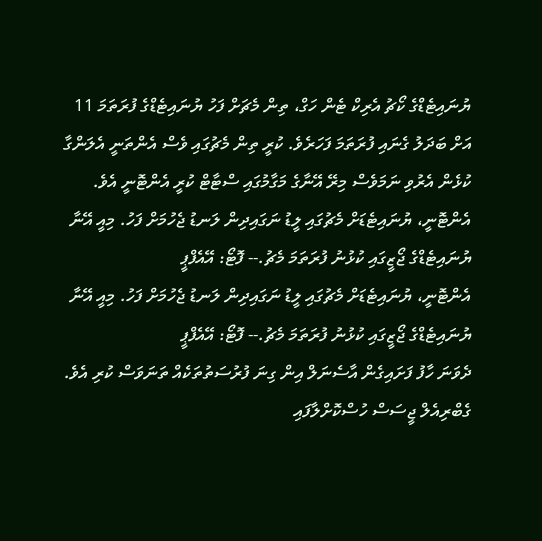ޔުނައިޓެޑްގެ ކޯޗު އެރިކް ޓެން ހަގް، ތިން މެޗަށް ފަހު ޔުނައިޓެޑްގެ ފުރަތަމަ 11 އަށް ބަދަލު ގެނައި ފުރަތަމަ ފަހަރެވެ. ކުރީ ތިން މެޗުގައި ވެސް އެންތަނީ އެލަންގާ ކުޅެން އެރުވި ނަމަވެސް މިރޭ އޭނާގެ މަގާމުގައި ސްޓާޓް ކުރީ އެންޓޮނީ އެވެ.
އެންޓޮނީ، ޔުނައިޓެޑަށް މެޗުގައި ލީޑު ނަގައިދިން ލަނޑު ޖެހުމަށް ފަހު. މިއީ އޭނާ ޔުނައިޓެޑްގެ ޖޯޒީގައި ކުޅުނު ފުރަތަމަ މެޗު.-- ފޮޓޯ: އޭއެފްޕީ
އެންޓޮނީ، ޔުނައިޓެޑަށް މެޗުގައި ލީޑު ނަގައިދިން ލަނޑު ޖެހުމަށް ފަހު. މިއީ އޭނާ ޔުނައިޓެޑްގެ ޖޯޒީގައި ކުޅުނު ފުރަތަމަ މެޗު.-- ފޮޓޯ: އޭއެފްޕީ
ދެވަނަ ހާފު ފަށައިގެން އާސެނަލް އިން ގިނަ ފުރުސަތުތަކެއް ތަނަވަސް ކުރި އެވެ. ގެބްރިއެލް ޖީސަސް ހުސްކޮށްލާފައި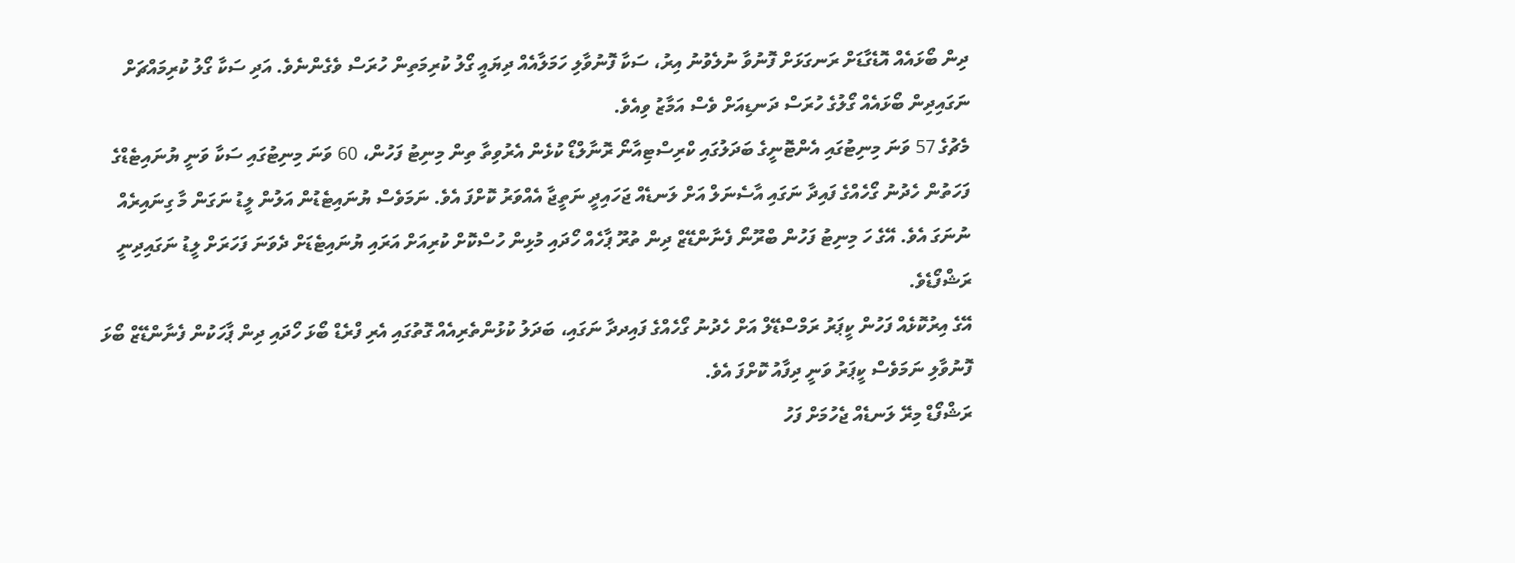ދިން ބޯޅައެއް އޮޑެގާޑަށް ރަނގަޅަށް ފޮނުވާ ނުލެވުނު އިރު، ސަކާ ފޮނުވާލި ހަމަލާއެއް ދިޔައީ ގޯލު ކުރިމަތިން ހުރަސް ވެގެންނެވެ. އަދި ސަކާ ގޯލު ކުރިމައްޗަށް ނަގައިދިން ބޯޅައެއް ގޯލުގެ ހުރަސް ދަނޑިއަށް ވެސް އަމާޒު ވިއެވެ.
މެޗުގެ 57 ވަނަ މިނިޓުގައި އެންޓޮނީގެ ބަދަލުގައި ކްރިސްޓިއާނޯ ރޮނާލްޑޯ ކުޅެން އެރުވިތާ ތިން މިނިޓު ފަހުން، 60 ވަނަ މިނިޓުގައި ސަކާ ވަނީ ޔުނައިޓެޑްގެ ފަހަތުން ހެދުނު ގޯހެއްގެ ފައިދާ ނަގައި އާސެނަލް އަށް ލަނޑެއް ޖަހައިދީ ނަތީޖާ އެއްވަރު ކޮށްފަ އެވެ. ނަމަވެސް ޔުނައިޓެޑުން އަލުން ލީޑު ނަގަން މާ ގިނައިރެއް ނުނަގަ އެވެ. އޭގެ ހަ މިނިޓު ފަހުން ބްރޫނޯ ފެނާންޑޭޒް ދިން ތުރޫ ޕާހެއް ހޯދައި މުޅިން ހުސްކޮށް ކުރިއަށް އަރައި ޔުނައިޓެޑަށް ދެވަނަ ފަހަރަށް ލީޑު ނަގައިދިނީ ރަޝްފޯޑެވެ.
އޭގެ އިރުކޮޅެއް ފަހުން ކީޕަރު ރަމްސްޑޭލް އަށް ހެދުނު ގޯހެއްގެ ފައިދދާ ނަގައި، ބަދަލު ކުޅުންތެރިއެއް ގޮތުގައި އެރި ފްރެޑް ބޯޅަ ހޯދައި ދިން ޕާހަކުން ފެނާންޑޭޒް ބޯޅަ ފޮނުވާލި ނަމަވެސް ކީޕަރު ވަނީ ދިފާއު ކޮށްފަ އެވެ.
ރަޝްފޯޑް މިރޭ ލަނޑެއް ޖެހުމަށް ފަހު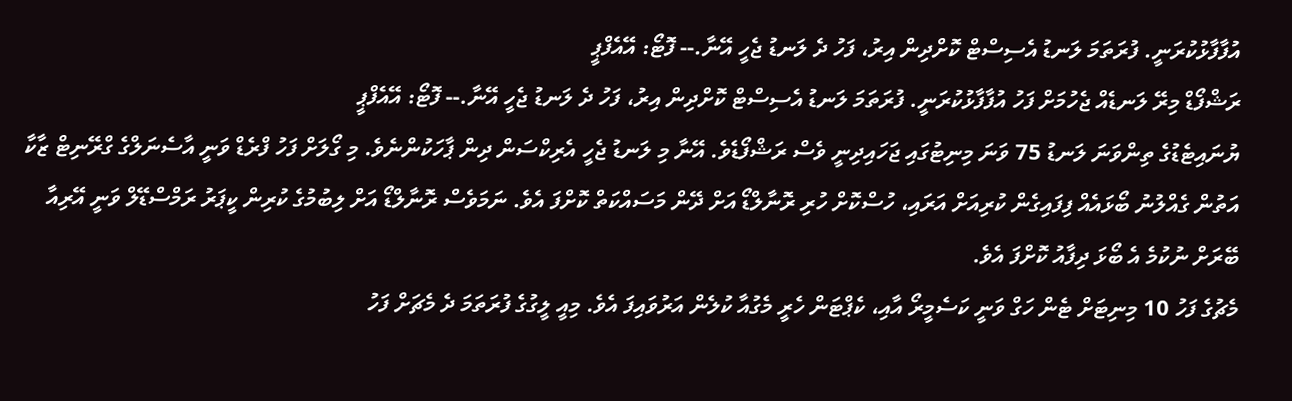އުފާފާޅުކުރަނީ. ފުރަތަމަ ލަނޑު އެސިސްޓް ކޮށްދިން އިރު، ފަހު ދެ ލަނޑު ޖެހީ އޭނާ.-- ފޮޓޯ: އޭއެފްޕީ
ރަޝްފޯޑް މިރޭ ލަނޑެއް ޖެހުމަށް ފަހު އުފާފާޅުކުރަނީ. ފުރަތަމަ ލަނޑު އެސިސްޓް ކޮށްދިން އިރު، ފަހު ދެ ލަނޑު ޖެހީ އޭނާ.-- ފޮޓޯ: އޭއެފްޕީ
ޔުނައިޓެޑުގެ ތިންވަނަ ލަނޑު 75 ވަނަ މިނިޓުގައި ޖަހައިދިނީ ވެސް ރަޝްފޯޑެވެ. އޭނާ މި ލަނޑު ޖެހީ އެރިކްސަން ދިން ޕާހަކުންނެވެ. މި ގޯލަށް ފަހު ފްރެޑް ވަނީ އާސެނަލްގެ ގްރޭނިޓް ޒާކާ އަތުން ގެއްލުނު ބޯޅައެއް ފިފައިގެން ކުރިއަށް އަރައި، ހުސްކޮށް ހުރި ރޮނާލްޑޯ އަށް ދޭން މަސައްކަތް ކޮށްފަ އެވެ. ނަމަވެސް ރޮނާލްޑޯ އަށް ލިބުމުގެ ކުރިން ކީޕަރު ރަމްސްޑޭލް ވަނީ އޭރިއާ ބޭރަށް ނުކުމެ އެ ބޯޅަ ދިފާއު ކޮށްފަ އެވެ.
މެޗުގެ ފަހު 10 މިނިޓަށް ޓެން ހަގް ވަނީ ކަސެމީރޯ އާއި، ކެޕްޓަން ހެރީ މެގުއާ ކުލެން އަރުވައިފަ އެވެ. މިއީ ލީގުގެ ފުރަތަމަ ދެ މެޗަށް ފަހު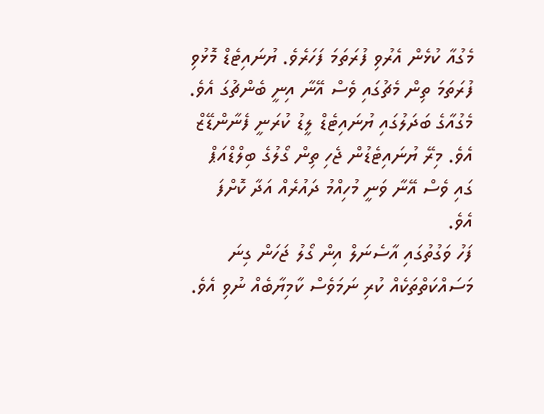މެގުއާ ކުޅެން އެރުވި ފުރަތަމަ ފަހަރެވެ. ޔުނައިޓެޑް މޮޅުވި ފުރަތަމަ ތިން މެޗުގައި ވެސް އޭނާ އިނީ ބެންޗުގަ އެވެ. މެގުއާގެ ބަދަލުގައި ޔުނައިޓެޑް ލީޑު ކުރަނީ ފެނާންޑޭޒް އެވެ. މިރޭ ޔުނައިޓެޑުން ޖެހި ތިން ގޯލުގެ ބިލްޑްއަޕް ގައި ވެސް އޭނާ ވަނީ މުހިއްމު ދައުރެއް އަދާ ކޮށްފަ އެވެ.
ފަހު ވަގުތުގައި އާސެނަލް އިން ގޯލު ޖަހަން ގިނަ މަސައްކަތްތަކެއް ކުރި ނަމަވެސް ކާމިޔާބެއް ނުވި އެވެ.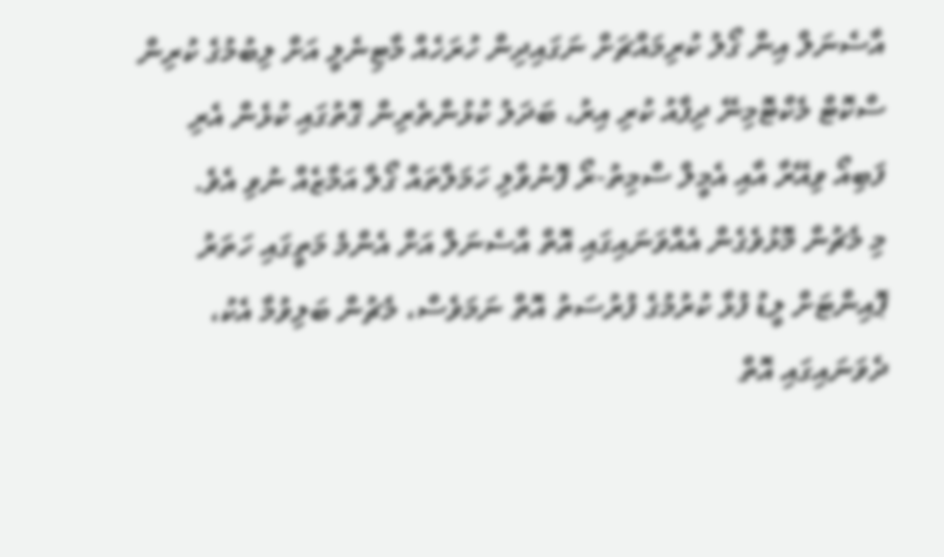އާސެނަލް އިން ގޯލު ކުރިމައްޗަށް ނަގައިދިން ހުރަހެއް މާޓިނެލީ އަށް ލިބުމުގެ ކުރިން ސްކޮޓް މެކްޓޮމިނޭ ދިފާއު ކުރި އިރު، ބަދަލު ކުޅުންތެރިން ގޮތުގައި ކުޅެން އެރި ފަބިއޯ ވިއޭރާ އާއި އެމީލް ސްމިތު-ރޯ ފޮނުވާލި ހަމަލާތައް ގޯލާ އަމާޒެއް ނުވި އެވެ.
މި މެޗުން މޮޅުވެގެން އެއްވަނައިގައި އޮތް އާސެނަލް އަށް އެންމެ މަތީގައި ހަތަރު ޕޮއިންޓަށް ލީޑު ފުޅާ ކުރުމުގެ ފުރުސަތު އޮތް ނަމަވެސް، މެޗުން ބަލިވުމާ އެކު، ދެވަނައިގައި އޮތް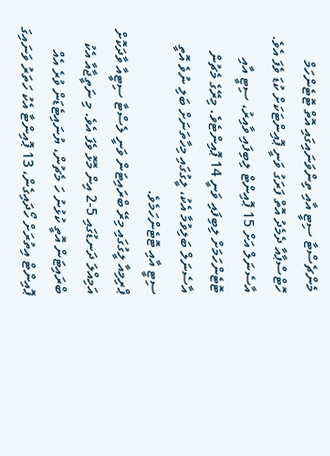މެންޗެސްޓާ ސިޓީ އާއި ތިންވަނައިގައި އޮތް ޓޮޓެންހަމް ހޮޓްސްޕާއާ ދެމެދު އޮތް ފަރަގު ވަނީ ޕޮއިންޓަކަށް ކުޑަ ވެފަ އެވެ.
އާސެނަލް އަށް 15 ޕޮއިންޓް ލިބިފައި ވާއިރު، ސިޓީ އާއި ޓޮޓެންހަމަށް ލިބިފައި ވަނީ 14 ޕޮއިންޓެވެ. މިރޭގެ މެޗުން އާސެނަލް ބަލިވުމާ އެކު، ލީގުގައި މިހާތަނަށް ބަލި ނުވެ އޮތީ ސިޓީ އާއި ޓޮޓެންހަމެވެ.
ޕްރިމިއާ ލީގުގައި މިރޭ ބްރައިޓަން ވަނީ ލެސްޓާ ސިޓީއާ ވާދަކޮށް އަމިއްލަ ދަނޑުގައި 5-2 އިން މޮޅޮ ވެފަ އެވެ. މި ނަތީޖާއާ އެކު ބްރައިޓަން އޮތީ ކުޅުނު ހަ މެޗުން، ޔުނައިޓެޑަން ވުރެ އެއް ޕޮއިންޓް އިތުރަށް ހޯދައިގެން، 13 ޕޮއިންޓާ އެކު ހަތަރު ވަނައިގަ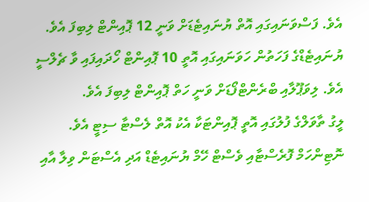އެވެ. ފަސްވަނައިގައި އޮތް ޔުނައިޓެޑަށް ވަނީ 12 ޕޮއިންޓް ލިބިފަ އެވެ.
ޔުނައިޓެޑްގެ ފަހަތުން ހަވަނައިގައި އޮތީ 10 ޕޮއިންޓް ހޯދައިފައި ވާ ޗެލްސީ އެވެ. ލިވަޕޫލާއި ބްރެންޓްފޯޑަށް ވަނީ ހަތް ޕޮއިންޓް ލިބިފަ އެވެ.
ލީގު ތާވަލްގެ ފުލުގައި އޮތީ ޕޮއިންޓަކާ އެކު އޮތް ލެސްޓާ ސިޓީ އެވެ. ނޮޓިންހަމް ފޮރެސްޓާއި ވެސްޓް ހޭމް ޔުނައިޓެޑް އަދި އެސްޓަން ވިލާ އާއި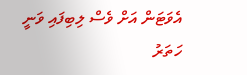އެވަޓަން އަށް ވެސް ލިބިފައި ވަނީ ހަތަރު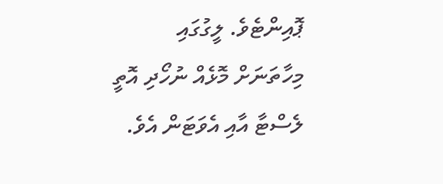ޕޮއިންޓެވެ. ލީގުގައި މިހާތަނަށް މޮޅެއް ނުހޯދި އޮތީ ލެސްޓާ އާއި އެވަޓަން އެވެ.